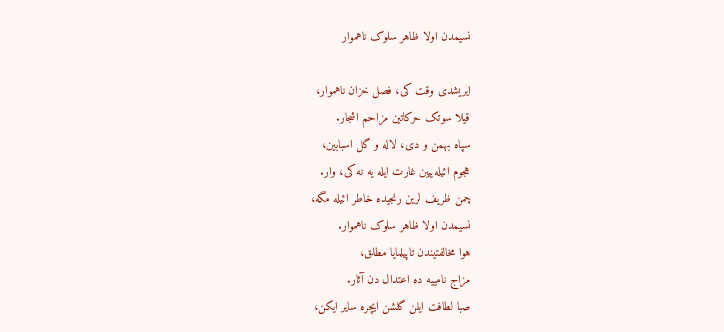نسیمدن اولا ظاهر سلوک ناهموار

ایریشدی وقت کی، فصل خزان ناهموار،
قیلا سوتک حرکاتین مزاحم اشجار.
سپاه بهمن و دی، لاله و گل اسبابین،
هجوم ائیله‌ییبن غارت ایله یه نه کی، وار.
چمن ظریف لرین رنجیده خاطر ائیله مگه،
نسیمدن اولا ظاهر سلوک ناهموار.
هوا مخالفتیندن تاپیلمایا مطلق،
مزاج نامییه ده اعتدال دن آثار.
صبا لطافت ایلن گلشن ایچره سایر ایکن،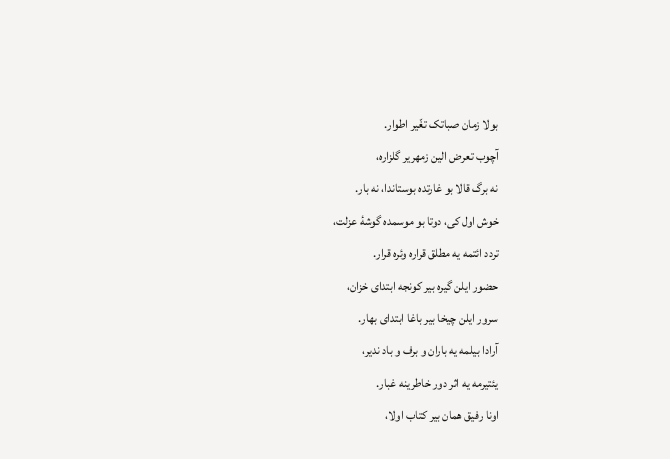بولا زمان صباتک تغّیر اطوار.
آچوب تعرض الین زمهریر گلزاره،
نه برگ قالا بو غارتده بوستاندا، نه بار.
خوش اول کی، دوتا بو موسمده گوشۀ عزلت،
تردد ائتمه یه مطلق قراره وئره قرار.
حضور ایلن گیره بیر کونجه ابتدای خزان،
سرور ایلن چیخا بیر باغا ابتدای بهار.
آرادا بیلمه یه باران و برف و باد ندیر،
یئتیرمه یه اثر دور خاطرینه غبار.
اونا رفیق همان بیر کتاب اولا،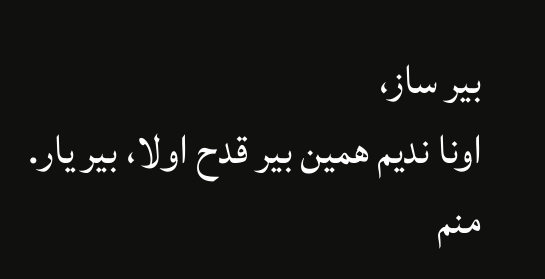بیر ساز،
اونا ندیم همین بیر قدح اولا، بیر یار.
منم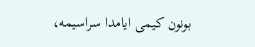بونون کیمی ایامدا سراسیمه،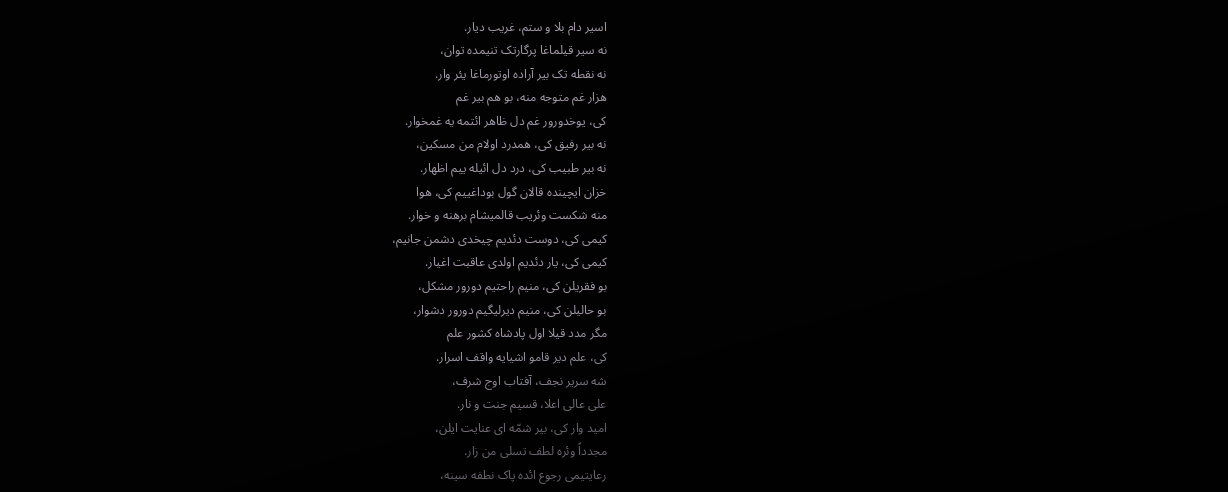اسیر دام بلا و ستم، غریب دیار.
نه سیر قیلماغا پرگارتک تنیمده توان،
نه نقطه تک بیر آراده اوتورماغا یئر وار.
هزار غم متوجه منه، بو هم بیر غم
کی، یوخدورور غم دل ظاهر ائتمه یه غمخوار.
نه بیر رفیق کی، همدرد اولام من مسکین،
نه بیر طبیب کی، درد دل ائیله ییم اظهار.
خزان ایچینده قالان گول بوداغییم کی، هوا
منه شکست وئریب قالمیشام برهنه و خوار.
کیمی کی، دوست دئدیم چیخدی دشمن جانیم،
کیمی کی، یار دئدیم اولدی عاقبت اغیار.
بو فقریلن کی، منیم راحتیم دورور مشکل،
بو حالیلن کی، منیم دیرلیگیم دورور دشوار،
مگر مدد قیلا اول پادشاه کشور علم
کی، علم دیر قامو اشیایه واقف اسرار.
شه سریر نجف، آفتاب اوج شرف،
علی عالی اعلا، قسیم جنت و نار.
امید وار کی، بیر شمّه ای عنایت ایلن،
مجدداً وئره لطف تسلی من زار.
رعایتیمی رجوع ائده پاک نطفه سینه،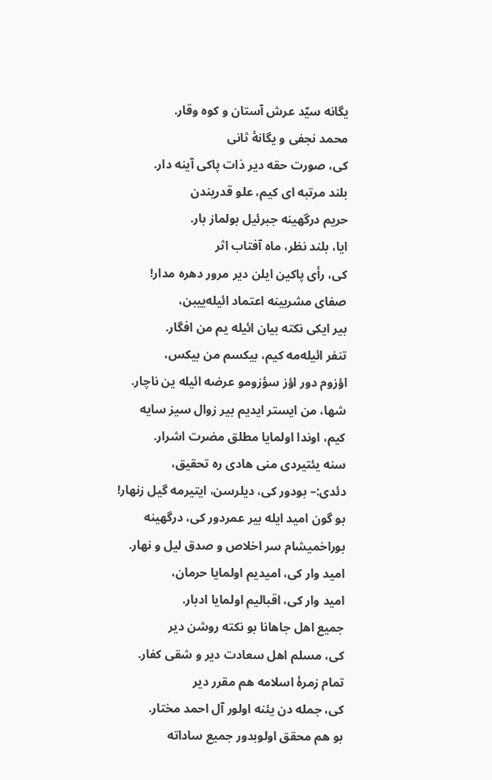یگانه سیّد عرش آستان و کوه وقار.
محمد نجفی و یگانۀ ثانی
کی، صورت حقه دیر ذات پاکی آینه دار.
بلند مرتبه ای کیم، علو قدریندن
حریم درگهینه جبرئیل بولماز بار.
ایا، بلند نظر، ماه آفتاب اثر
کی، رأی پاکین ایلن دیر مرور دهره مدار!
صفای مشربینه اعتماد ائیله‌ییبن،
بیر ایکی نکته بیان ائیله یم من افگار.
تنفر ائیله‌مه کیم، بیکسم من بیکس،
اؤزوم دور اؤز سؤزومو عرضه ائیله ین ناچار.
شها، من ایستر ایدیم بیر زوال سیز سایه
کیم، اوندا اولمایا مطلق مضرت اشرار.
سنه یئتیردی منی هادی ره تحقیق،
دئدی:– بودور کی، دیلرسن، ایتیرمه گیل زنهار!
بو گون امید ایله بیر عمردور کی، درگهینه
بوراخمیشام سر اخلاص و صدق لیل و نهار.
امید وار کی، امیدیم اولمایا حرمان،
امید وار کی، اقبالیم اولمایا ادبار.
جمیع اهل جاهانا بو نکته روشن دیر
کی، مسلم اهل سعادت دیر و شقی کفار.
تمام زمرۀ اسلامه هم مقرر دیر
کی، جمله دن یئنه اولور آل احمد مختار.
بو هم محقق اولوبدور جمیع ساداته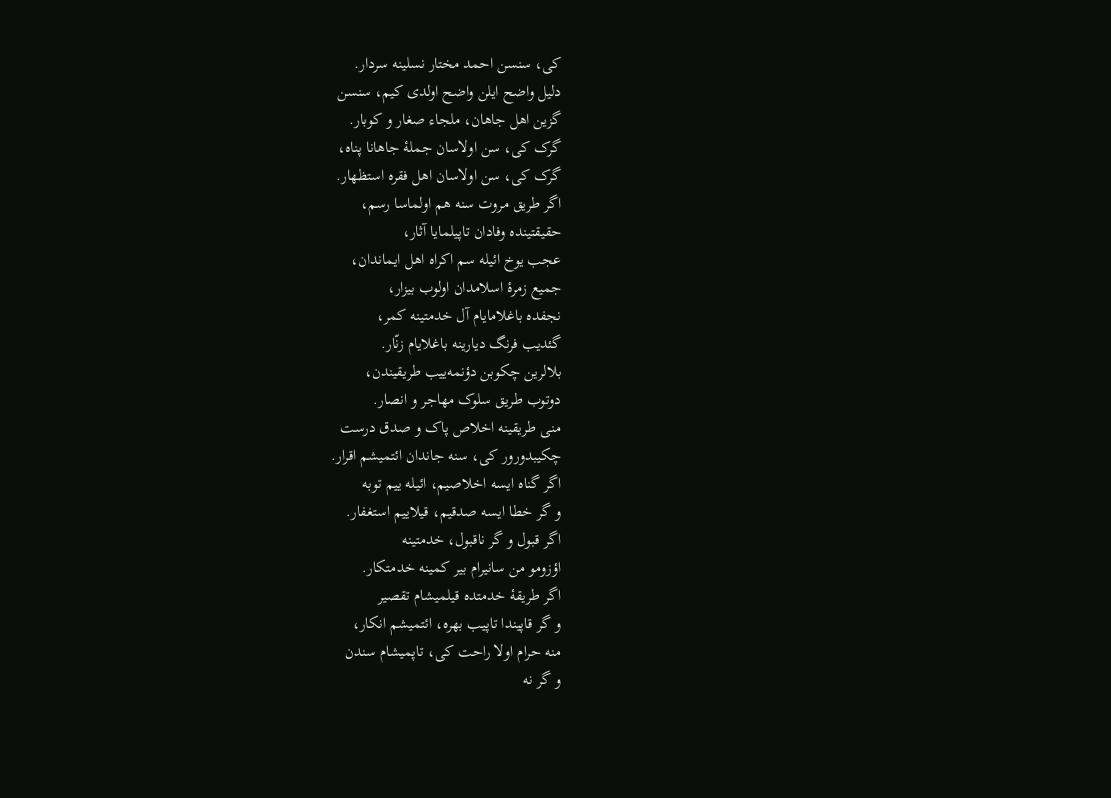کی، سنسن احمد مختار نسلینه سردار.
دلیل واضح ایلن واضح اولدی کیم، سنسن
گزین اهل جاهان، ملجاء صغار و کوبار.
گرک کی، سن اولاسان جملۀ جاهانا پناه،
گرک کی، سن اولاسان اهل فقره استظهار.
اگر طریق مروت سنه هم اولماسا رسم،
حقیقتینده وفادان تاپیلمایا آثار،
عجب یوخ ائیله سم اکراه اهل ایماندان،
جمیع زمرۀ اسلامدان اولوب بیزار،
نجفده باغلامایام آل خدمتینه کمر،
گئدیب فرنگ دیارینه باغلایام زنّار.
بلالرین چکوبن دؤنمه‌ییب طریقیندن،
دوتوب طریق سلوک مهاجر و انصار.
منی طریقینه اخلاص پاک و صدق درست
چکیبدورور کی، سنه جاندان ائتمیشم اقرار.
اگر گناه ایسه اخلاصیم، ائیله ییم توبه
و گر خطا ایسه صدقیم، قیلاییم استغفار.
اگر قبول و گر ناقبول، خدمتینه
اؤزومو من سانیرام بیر کمینه خدمتکار.
اگر طریقۀ خدمتده قیلمیشام تقصیر
و گر قاپیندا تاپیب بهره، ائتمیشم انکار،
منه حرام اولا راحت کی، تاپمیشام سندن
و گر نه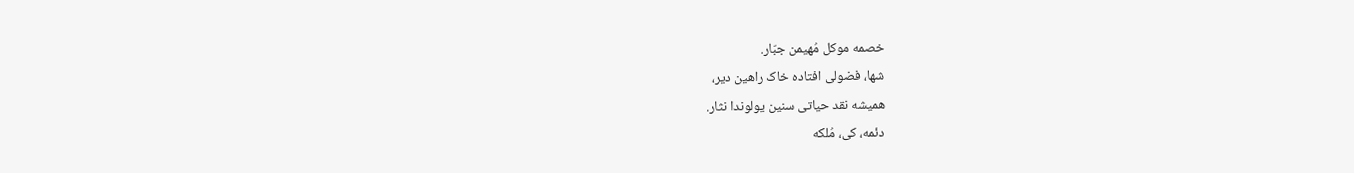خصمه موکل مُهیمن جبّار.
شها، فضولی افتاده خاک راهین دیر،
همیشه نقد حیاتی سنین یولوندا نثار.
دئمه، کی، مُلکه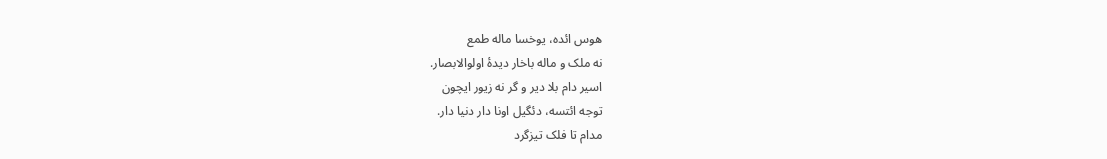هوس ائده، یوخسا ماله طمع
نه ملک و ماله باخار دیدۀ اولوالابصار.
اسیر دام بلا دیر و گر نه زیور ایچون
توجه ائتسه، دئگیل اونا دار دنیا دار.
مدام تا فلک تیزگرد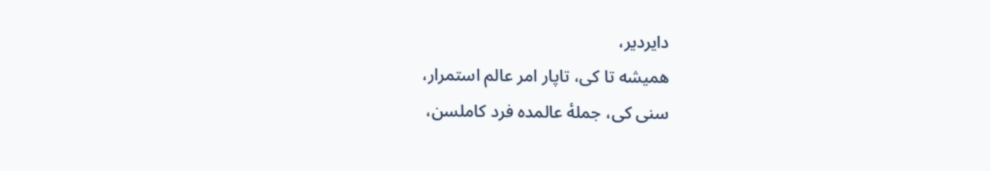دایردیر،
همیشه تا کی، تاپار امر عالم استمرار،
سنی کی، جملۀ عالمده فرد کاملسن،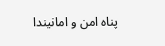پناه امن و امانیندا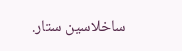ساخلاسین ستار.